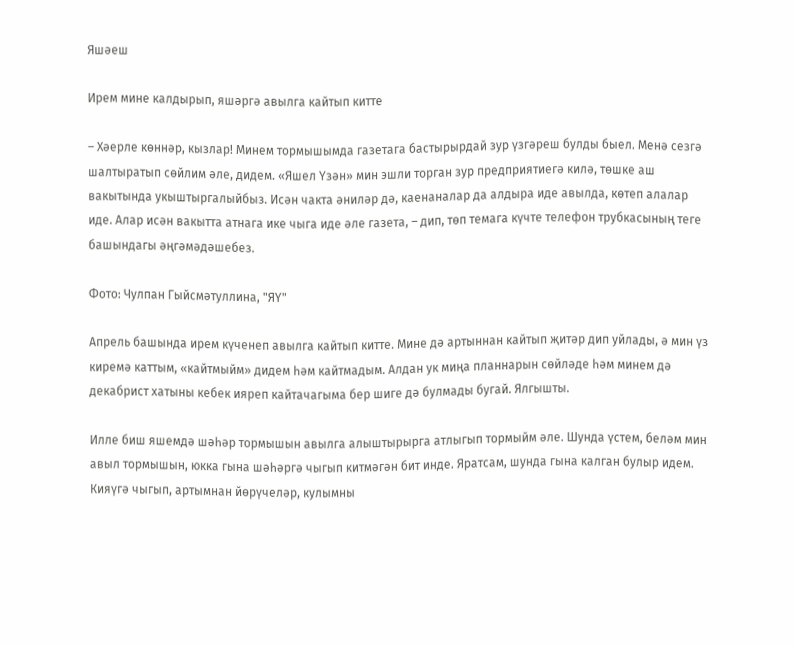Яшәеш

Ирем мине калдырып, яшәргә авылга кайтып китте

– Хәерле көннәр, кызлар! Минем тормышымда газетага бастырырдай зур үзгәреш булды быел. Менә сезгә шалтыратып сөйлим әле, дидем. «Яшел Үзән» мин эшли торган зур предприятиегә килә, төшке аш вакытында укыштыргалыйбыз. Исән чакта әниләр дә, каенаналар да алдыра иде авылда, көтеп алалар иде. Алар исән вакытта атнага ике чыга иде әле газета, – дип, төп темага күчте телефон трубкасының теге башындагы әңгәмәдәшебез.

Фото: Чулпан Гыйсмәтуллина, "ЯҮ"

Апрель башында ирем күченеп авылга кайтып китте. Мине дә артыннан кайтып җитәр дип уйлады, ә мин үз киремә каттым, «кайтмыйм» дидем һәм кайтмадым. Алдан ук миңа планнарын сөйләде һәм минем дә декабрист хатыны кебек ияреп кайтачагыма бер шиге дә булмады бугай. Ялгышты.

Илле биш яшемдә шәһәр тормышын авылга алыштырырга атлыгып тормыйм әле. Шунда үстем, беләм мин авыл тормышын, юкка гына шәһәргә чыгып китмәгән бит инде. Яратсам, шунда гына калган булыр идем. Кияүгә чыгып, артымнан йөрүчеләр, кулымны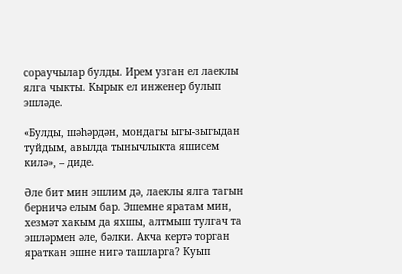сораучылар булды. Ирем узган ел лаеклы ялга чыкты. Кырык ел инженер булып эшләде.

«Булды, шәһәрдән, мондагы ыгы-зыгыдан туйдым, авылда тынычлыкта яшисем килә», – диде.

Әле бит мин эшлим дә, лаеклы ялга тагын берничә елым бар. Эшемне яратам мин, хезмәт хакым да яхшы, алтмыш тулгач та эшләрмен әле, бәлки. Акча кертә торган яраткан эшне нигә ташларга? Куып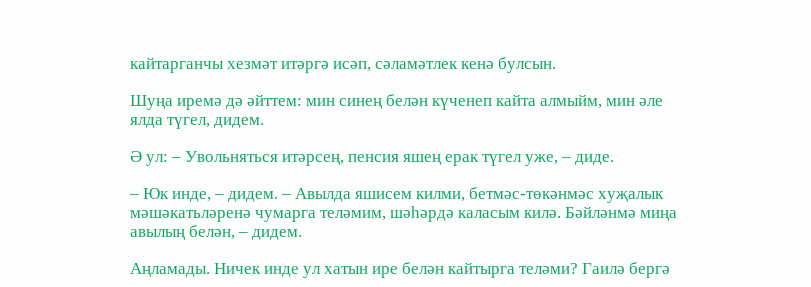кайтарганчы хезмәт итәргә исәп, сәламәтлек кенә булсын.

Шуңа иремә дә әйттем: мин синең белән күченеп кайта алмыйм, мин әле ялда түгел, дидем.

Ә ул: – Увольняться итәрсең, пенсия яшең ерак түгел уже, – диде.

– Юк инде, – дидем. – Авылда яшисем килми, бетмәс-төкәнмәс хуҗалык мәшәкатьләренә чумарга теләмим, шәһәрдә каласым килә. Бәйләнмә миңа авылың белән, – дидем.

Аңламады. Ничек инде ул хатын ире белән кайтырга теләми? Гаилә бергә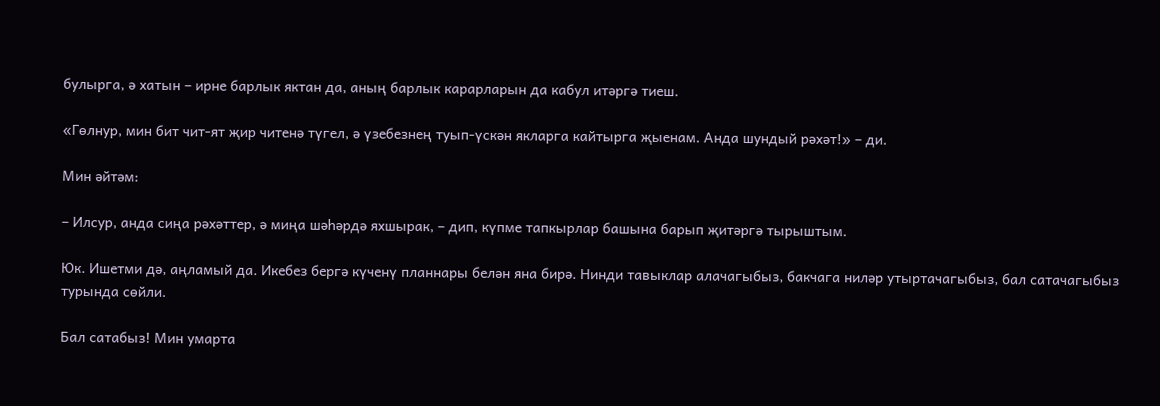булырга, ә хатын – ирне барлык яктан да, аның барлык карарларын да кабул итәргә тиеш.

«Гөлнур, мин бит чит-ят җир читенә түгел, ә үзебезнең туып-үскән якларга кайтырга җыенам. Анда шундый рәхәт!» – ди.

Мин әйтәм:

– Илсур, анда сиңа рәхәттер, ә миңа шәһәрдә яхшырак, – дип, күпме тапкырлар башына барып җитәргә тырыштым.

Юк. Ишетми дә, аңламый да. Икебез бергә күченү планнары белән яна бирә. Нинди тавыклар алачагыбыз, бакчага ниләр утыртачагыбыз, бал сатачагыбыз турында сөйли.

Бал сатабыз! Мин умарта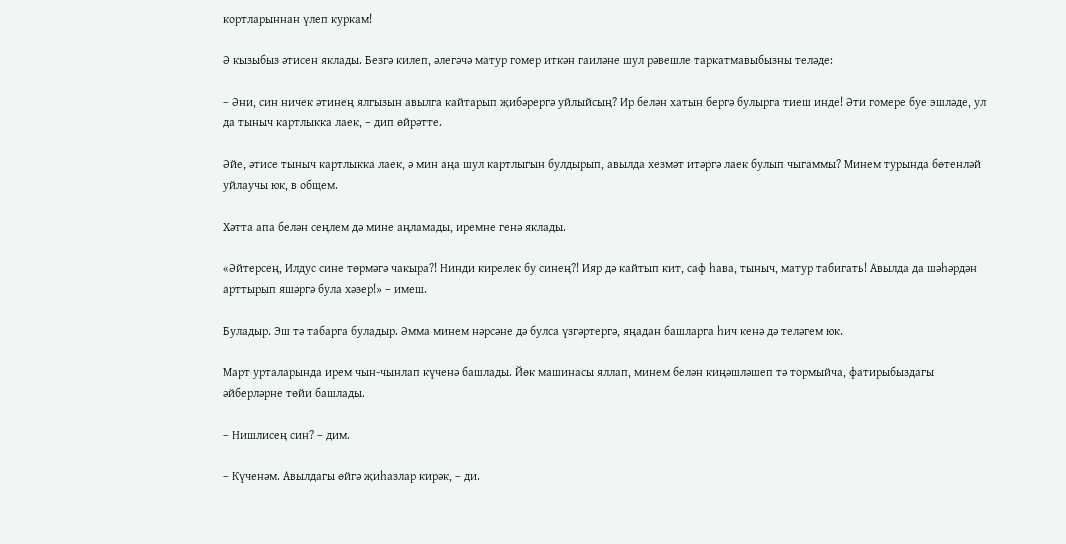кортларыннан үлеп куркам!

Ә кызыбыз әтисен яклады. Безгә килеп, әлегәчә матур гомер иткән гаиләне шул рәвешле таркатмавыбызны теләде:

– Әни, син ничек әтинең ялгызын авылга кайтарып җибәрергә уйлыйсың? Ир белән хатын бергә булырга тиеш инде! Әти гомере буе эшләде, ул да тыныч картлыкка лаек, – дип өйрәтте.

Әйе, әтисе тыныч картлыкка лаек, ә мин аңа шул картлыгын булдырып, авылда хезмәт итәргә лаек булып чыгаммы? Минем турында бөтенләй уйлаучы юк, в общем.

Хәтта апа белән сеңлем дә мине аңламады, иремне генә яклады.

«Әйтерсең, Илдус сине төрмәгә чакыра?! Нинди кирелек бу синең?! Ияр дә кайтып кит, саф һава, тыныч, матур табигать! Авылда да шәһәрдән арттырып яшәргә була хәзер!» – имеш.

Буладыр. Эш тә табарга буладыр. Әмма минем нәрсәне дә булса үзгәртергә, яңадан башларга һич кенә дә теләгем юк.

Март урталарында ирем чын-чынлап күченә башлады. Йөк машинасы яллап, минем белән киңәшләшеп тә тормыйча, фатирыбыздагы әйберләрне төйи башлады.

– Нишлисең син? – дим.

– Күченәм. Авылдагы өйгә җиһазлар кирәк, – ди.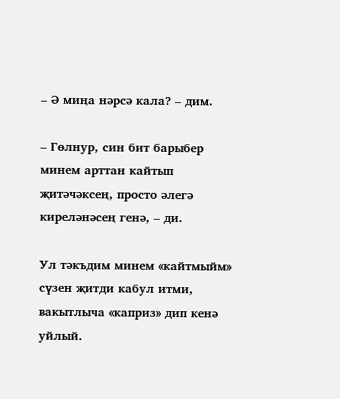– Ә миңа нәрсә кала? – дим.

– Гөлнур, син бит барыбер минем арттан кайтып җитәчәксең, просто әлегә киреләнәсең генә, – ди.

Ул тәкъдим минем «кайтмыйм» сүзен җитди кабул итми, вакытлыча «каприз» дип кенә уйлый.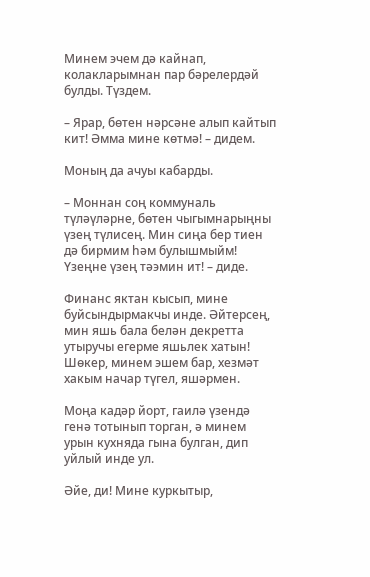Минем эчем дә кайнап, колакларымнан пар бәрелердәй булды. Түздем.

– Ярар, бөтен нәрсәне алып кайтып кит! Әмма мине көтмә! – дидем.

Моның да ачуы кабарды.

– Моннан соң коммуналь түләүләрне, бөтен чыгымнарыңны үзең түлисең. Мин сиңа бер тиен дә бирмим һәм булышмыйм! Үзеңне үзең тәэмин ит! – диде.

Финанс яктан кысып, мине буйсындырмакчы инде. Әйтерсең, мин яшь бала белән декретта утыручы егерме яшьлек хатын! Шөкер, минем эшем бар, хезмәт хакым начар түгел, яшәрмен.

Моңа кадәр йорт, гаилә үзендә генә тотынып торган, ә минем урын кухняда гына булган, дип уйлый инде ул.

Әйе, ди! Мине куркытыр,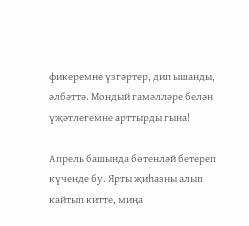фикеремне үзгәртер, дип ышанды, әлбәттә. Мондый гамәлләре белән үҗәтлегемне арттырды гына!

Апрель башында бөтенләй бетереп күченде бу. Ярты җиһазны алып кайтып китте, миңа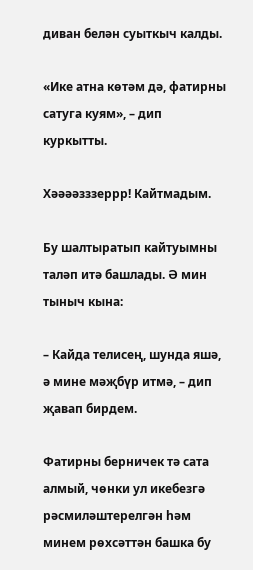диван белән суыткыч калды.

«Ике атна көтәм дә, фатирны сатуга куям», – дип куркытты.

Хәәәәзззеррр! Кайтмадым.

Бу шалтыратып кайтуымны таләп итә башлады. Ә мин тыныч кына:

– Кайда телисең, шунда яшә, ә мине мәҗбүр итмә, – дип җавап бирдем.

Фатирны берничек тә сата алмый, чөнки ул икебезгә рәсмиләштерелгән һәм минем рөхсәттән башка бу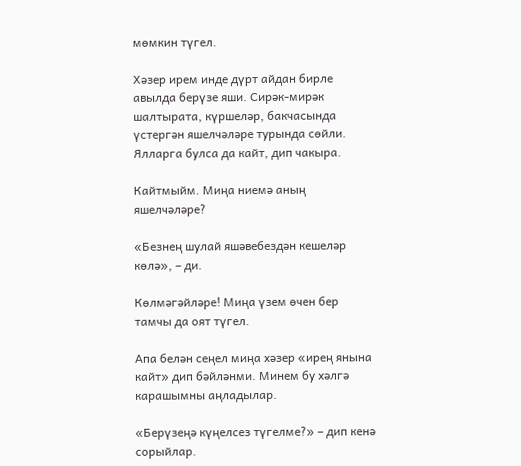мөмкин түгел.

Хәзер ирем инде дүрт айдан бирле авылда берүзе яши. Сирәк-мирәк шалтырата, күршеләр, бакчасында үстергән яшелчәләре турында сөйли. Ялларга булса да кайт, дип чакыра.

Кайтмыйм. Миңа ниемә аның яшелчәләре?

«Безнең шулай яшәвебездән кешеләр көлә», – ди.

Көлмәгәйләре! Миңа үзем өчен бер тамчы да оят түгел.

Апа белән сеңел миңа хәзер «ирең янына кайт» дип бәйләнми. Минем бу хәлгә карашымны аңладылар.

«Берүзеңә күңелсез түгелме?» – дип кенә сорыйлар.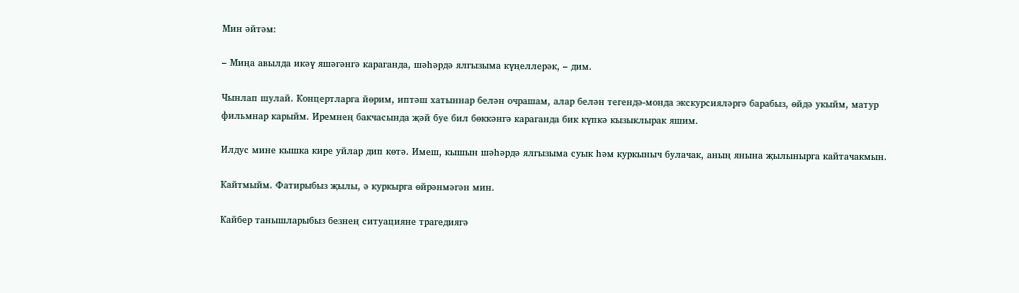Мин әйтәм:

– Миңа авылда икәү яшәгәнгә караганда, шәһәрдә ялгызыма күңеллерәк, – дим.

Чынлап шулай. Концертларга йөрим, иптәш хатыннар белән очрашам, алар белән тегендә-монда экскурсияләргә барабыз, өйдә укыйм, матур фильмнар карыйм. Иремнең бакчасында җәй буе бил бөккәнгә караганда бик күпкә кызыклырак яшим.

Илдус мине кышка кире уйлар дип көтә. Имеш, кышын шәһәрдә ялгызыма суык һәм куркыныч булачак, аның янына җылынырга кайтачакмын.

Кайтмыйм. Фатирыбыз җылы, ә куркырга өйрәнмәгән мин.

Кайбер танышларыбыз безнең ситуацияне трагедиягә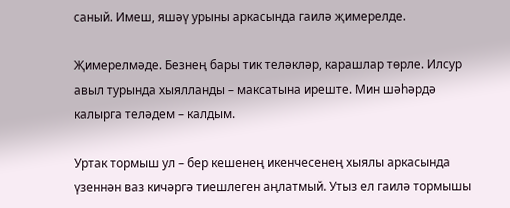саный. Имеш, яшәү урыны аркасында гаилә җимерелде.

Җимерелмәде. Безнең бары тик теләкләр, карашлар төрле. Илсур авыл турында хыялланды – максатына иреште. Мин шәһәрдә калырга теләдем – калдым.

Уртак тормыш ул – бер кешенең икенчесенең хыялы аркасында үзеннән ваз кичәргә тиешлеген аңлатмый. Утыз ел гаилә тормышы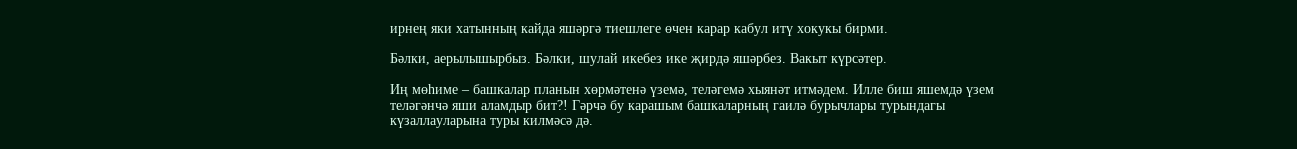ирнең яки хатынның кайда яшәргә тиешлеге өчен карар кабул итү хокукы бирми.

Бәлки, аерылышырбыз. Бәлки, шулай икебез ике җирдә яшәрбез. Вакыт күрсәтер.

Иң мөһиме – башкалар планын хөрмәтенә үземә, теләгемә хыянәт итмәдем. Илле биш яшемдә үзем теләгәнчә яши аламдыр бит?! Гәрчә бу карашым башкаларның гаилә бурычлары турындагы күзаллауларына туры килмәсә дә.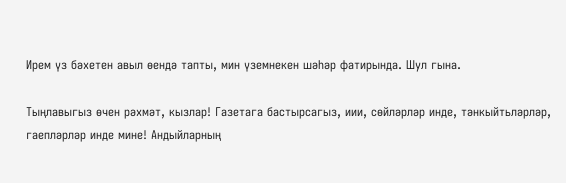Ирем үз бәхетен авыл өендә тапты, мин үземнекен шәһәр фатирында. Шул гына.

Тыңлавыгыз өчен рәхмәт, кызлар! Газетага бастырсагыз, иии, сөйләрләр инде, тәнкыйтьләрләр, гаепләрләр инде мине! Андыйларның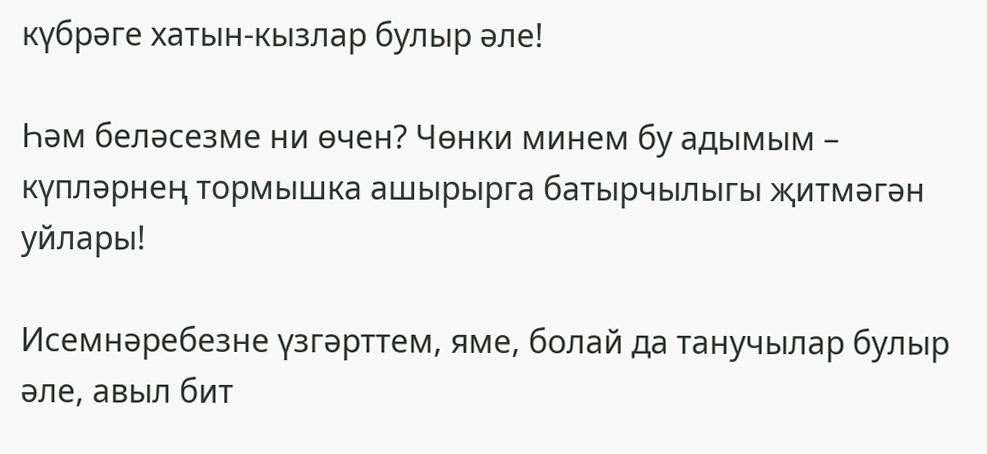күбрәге хатын-кызлар булыр әле!

Һәм беләсезме ни өчен? Чөнки минем бу адымым – күпләрнең тормышка ашырырга батырчылыгы җитмәгән уйлары!

Исемнәребезне үзгәрттем, яме, болай да танучылар булыр әле, авыл бит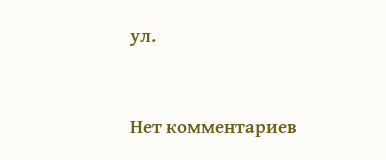ул.


Нет комментариев